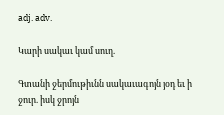adj. adv.

Կարի սակաւ կամ սուղ.

Գտանի ջերմութիւնն սակաւագոյն յօդ եւ ի ջուր. իսկ ջրոյն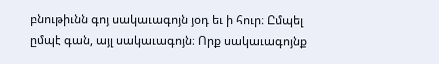բնութիւնն գոյ սակաւագոյն յօդ եւ ի հուր։ Ըմպել ըմպէ գան, այլ սակաւագոյն։ Որք սակաւագոյնք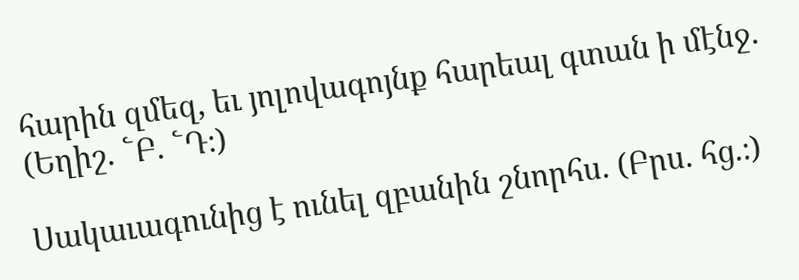հարին զմեզ, եւ յոլովագոյնք հարեալ գտան ի մէնջ. (Եղիշ. ՟Բ. ՟Դ։)

Սակաւագունից է ունել զբանին շնորհս. (Բրս. հց.։)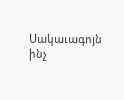Սակաւագոյն ինչ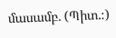մասամբ. (Պիտ.։)